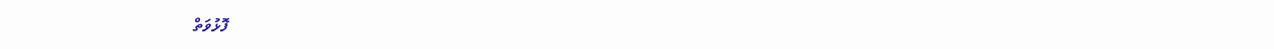ފޮޅުވަތް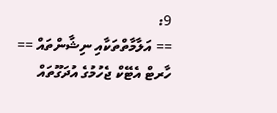9:
== އަލާމާތްތަކާއި ނިޝާންތައް ==
ހާރޓް އެޓޭކް ޖެހުމުގެ އުދަގޫތައް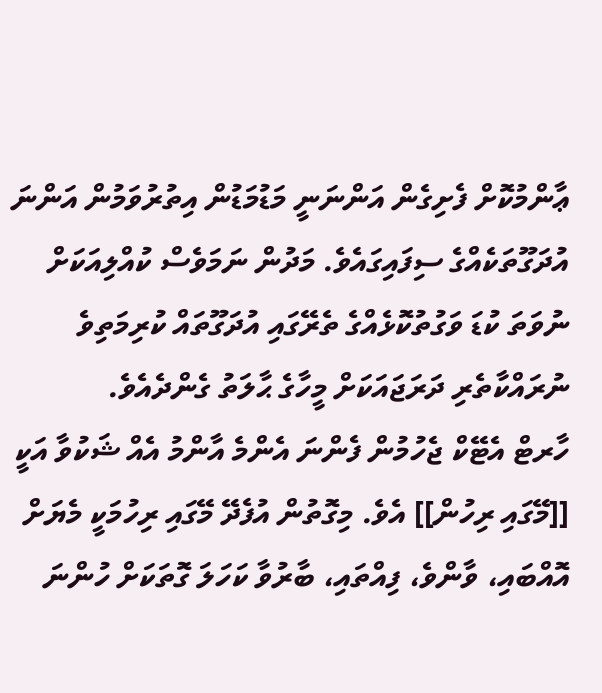ޢާންމުކޮށް ފެށިގެން އަންނަނީ މަޑުމަޑުން އިތުރުވަމުން އަންނަ އުދަގޫތަކެއްގެ ސިފައިގައެވެ. މަދުން ނަމަވެސް ކުއްލިއަކަށް ނުވަތަ ކުޑަ ވަގުތުކޮޅެއްގެ ތެރޭގައި އުދަގޫތައް ކުރިމަތިވެ ނުރައްކާތެރި ދަރަޖައަކަށް މީހާގެ ޙާލަތު ގެންދެއެވެ.
ހާރޓް އެޓޭކް ޖެހުމުން ފެންނަ އެންމެ އާންމު އެއް ޝަކުވާ އަކީ [[މޭގައި ރިހުން]] އެވެ. މިގޮތުން އުފެދޭ މޭގައި ރިހުމަކީ މެޔަށް އޮއްބައި، ވާންވެ، ފިއްތައި، ބާރުވާ ކަހަލަ ގޮތަކަށް ހުންނަ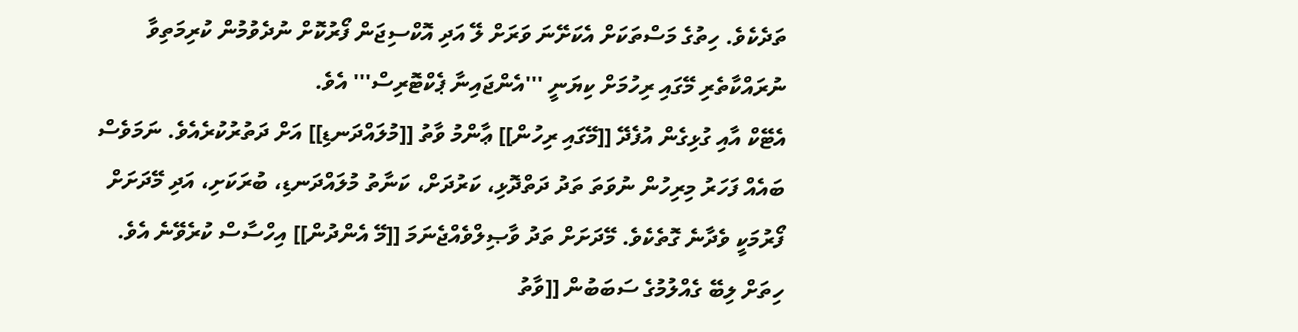ތަދެކެވެ. ހިތުގެ މަސްތަކަށް އެކަށޭނަ ވަރަށް ލޭ އަދި އޮކްސިޖަން ފޯރުކޮށް ނުދެވުމުން ކުރިމަތިވާ ނުރައްކާތެރި މޭގައި ރިހުމަށް ކިޔަނީ '''އެންޖައިނާ ޕެކްޓޮރިސް''' އެވެ.
އެޓޭކް އާއި ގުޅިގެން އުފެދޭ [[މޭގައި ރިހުން]] ޢާންމު ވާތު [[މުލައްދަނޑި]] އަށް ދަތުރުކުރެއެވެ. ނަމަވެސް ބައެއް ފަހަރު މިރިހުން ނުވަތަ ތަދު ދަތްދޮޅި، ކަރުދަށް، ކަނާތު މުލައްދަނޑި، ބުރަކަށި، އަދި މޭދަށަށް ފޯރުމަކީ ވެދާނެ ގޮތެކެވެ. މޭދަށަށް ތަދު ވާޞިލްވެއްޖެނަމަ [[މޭ އެންދުން]] އިހްސާސް ކުރެވޭނެ އެވެ.
ހިތަށް ލިބޭ ގެއްލުމުގެ ސަބަބުން [[ވާތު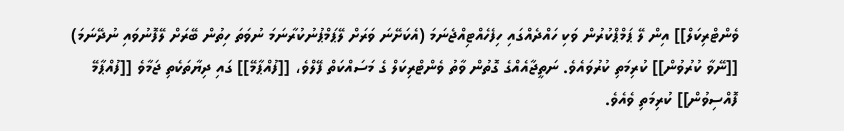ވެންޓްރިކަލް]] އިން ލޭ ޕަމްޕްކުރުން ވަކި ހައްދެއްގައި ހިފެހެއްޓިއްޖެނަމަ (އެކަށޭނަ ވަރަށް ލޭޕަމްޕުނުކުރާނަމަ ނުވަތަ ހިތުން ބޭރަށް ލޭފޮނުވައި ނުދޭނަމަ) [[ނޭވާ ކުރުވުން]] ކުރިމަތި ކުރުވައެވެ. ނަތީޖާއެއްގެ ގޮތުން ވާތު ވެންޓްރިކަލް ގެ މަސައްކަތް ފޭލްވެ، [[ފުއްޕާމޭ]] ގައި ދިޔާތަކެތި ޖަމާވެ [[ފުއްޕާމޭ ފޮއްސިވުން]] ކުރިމަތި ވެއެވެ.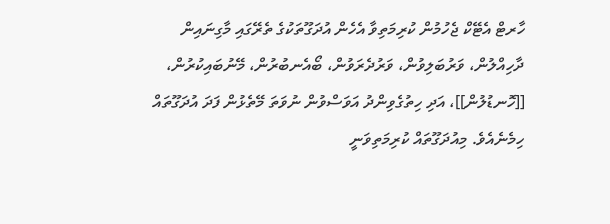ހާރޓް އެޓޭކް ޖެހުމުން ކުރިމަތިވާ އެހެން އުދަގޫތަކުގެ ތެރޭގައި މާގިނައިން ދާހިއްލުން، ވަރުބަލިވުން، ވަރުދެރަވުން، ބޯއެނބުރުން، މޭނުބައިކުރުން، [[ހޮނޑުލުން]]، އަދި ހިތުގެވިންދު އަވަސްވުން ނުވަތަ މޭތެޅުން ފަދަ އުދަގޫތައް ހިމެނެއެވެ. މިއުދަގޫތައް ކުރިމަތިވަނީ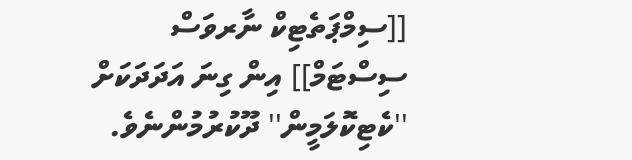[[ސިމްޕަތެޓިކް ނާރވަސް ސިސްޓަމް]] އިން ގިނަ އަދަދަކަށް ''ކެޓިކޮލަމީން'' ދޫކުރުމުންނެވެ.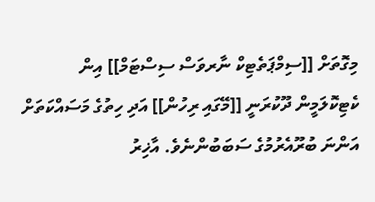މިގޮތަށް [[ސިމްޕަތެޓިކް ނާރވަސް ސިސްޓަމް]] އިން ކެޓިކޮލަމީން ދޫކުރަނީ [[މޭގައި ރިހުން]] އަދި ހިތުގެ މަސައްކަތަށް އަންނަ ބުރޫއެރުމުގެ ސަބަބުންނެވެ. އާޚިރު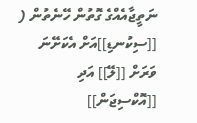ނަތީޖާއެއްގެ ގޮތުން ހޭނެތުން ( [[ސިކުނޑި]]އަށް އެކަށޭނަ ވަރަށް [[ލޭ]] އަދި [[އޮކްސިޖަން]]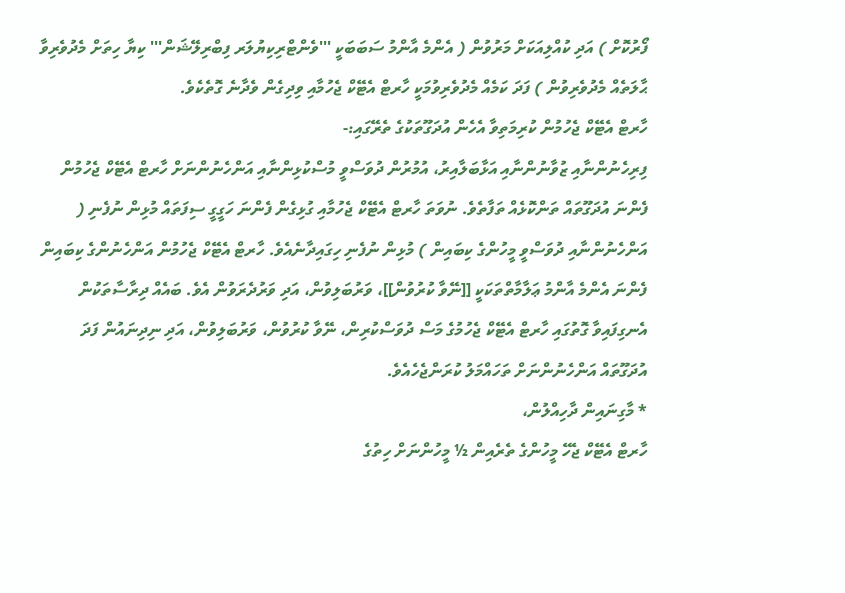ފޯރުކޮށް ) އަދި ކުއްލިއަކަށް މަރުވުން ( އެންމެ އާންމު ސަބަބަކީ '''ވެންޓްރިކިޔުލަރ ފިބްރިލޭޝަން''' ކިޔާ ހިތަށް މެދުވެރިވާ ޙާލަތެއް މެދުވެރިވުން ) ފަދަ ކަމެއް މެދުވެރިވުމަކީ ހާރޓް އެޓޭކް ޖެހުމާއި ވިދިގެން ވެދާނެ ގޮތެކެވެ.
ހާރޓް އެޓޭކް ޖެހުމުން ކުރިމަތިވާ އެހެން އުދަގޫތަކުގެ ތެރޭގައި:-
ފިރިހެނުންނާއި ޒުވާނުންނާއި އަޅާބަލާއިރު، އުމުރުން ދުވަސްވީ މުސްކުޅިންނާއި އަންހެނުންނަށް ހާރޓް އެޓޭކް ޖެހުމުން ފެންނަ އުދަގޫތައް ތަންކޮޅެއް ތަފާތެވެ. ނުވަތަ ހާރޓް އެޓޭކް ޖެހުމާއި ގުޅިގެން ފެންނަ ހަގީގީ ސިފަތައް މުޅިން ނުފެނި ( އަންހެނުންނާއި ދުވަސްވީ މީހުންގެ ކިބައިން ) މުޅިން ނުފެނި ހިގައިދާނެއެވެ. ހާރޓް އެޓޭކް ޖެހުމުން އަންހެނުންގެ ކިބައިން ފެންނަ އެންމެ އާންމު ޢަލާމާތްތަކަކީ [[ނޭވާ ކުރުވުން]]، ވަރުބަލިވުން، އަދި ވަރުދެރަވުން އެވެ. ބައެއް ދިރާސާތަކުން އެނގިފައިވާ ގޮތުގައި ހާރޓް އެޓޭކް ޖެހުމުގެ މަސް ދުވަސްކުރިން، ނޭވާ ކުރުވުން، ވަރުބަލިވުން، އަދި ނިދިނައުން ފަދަ އުދަގޫތައް އަންހެނުންނަށް ތަހައްމަލު ކުރަންޖެހެއެވެ.
* މާގިނައިން ދާހިއްލުން،
ހާރޓް އެޓޭކް ޖެހޭ މީހުންގެ ތެރެއިން ½ މީހުންނަށް ހިތުގެ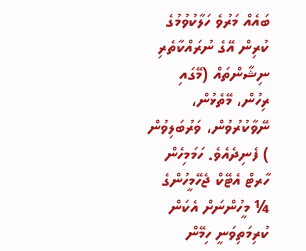ބައެއް މަރުވެ ހަލާކުވުމުގެ ކުރިން އޭގެ ނުރައްކާތެރި ނިޝާންތައް (މޭގައި ރިހުން، މޭތެޅުން، ނޭވާކުރުވުން، ވަރުބަލިވުން ) ފެނިދެއެވެ. ހަމަމިހެން ހާރޓް އެޓޭކް ޖެހޭމީހުންގެ ¼ މީހުންނަށް އެކަން ކުރިމަތިވަނީ ހިމޭން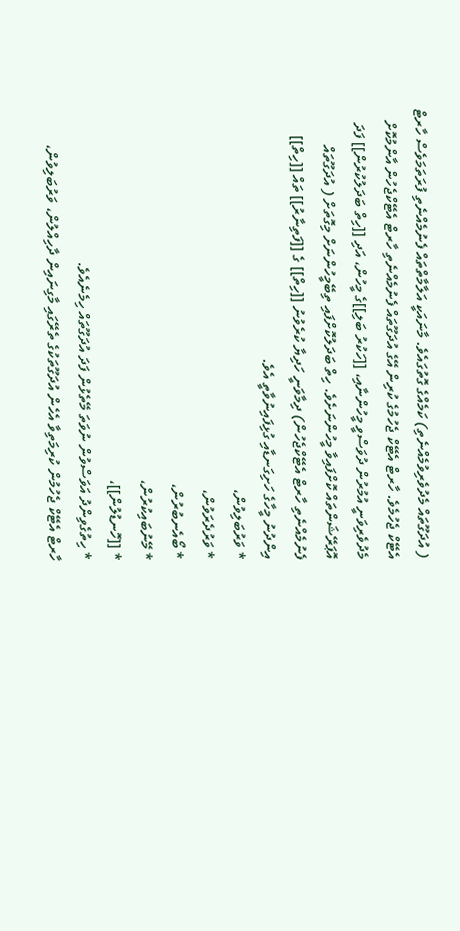( އުދަގޫތައް މެދުވެރިވުމެއްނެތި) ކަމެއްގެ ގޮތުގައެވެ. މާނައަކީ އަލާމާތްތައް ފެނުމެއްނެތި ފުރަތަމަވެސް ހާރޓް އެޓޭކް ޖެހުމެވެ. ހާރޓް އެޓޭކް ޖެހުމުގެ ކުރިން އޭގެ އުދަގޫތައް ފެނުމެއްނެތި ހާރޓް އެޓޭކްޖެހުން އާންމުކޮށް މެދުވެރިވަނީ އުމުރުން ދުވަސްވީ މީހުންނާއި، [[ހަކުރު ބަލި]]ގެ މީހުން، އަދި [[ހިތް ބަދަލުކުރުން]] ފަދަ އޮޕަރޭޝަންތައް ކޮށްފައިވާ މީހުންނަށެވެ. ހިތް ބަދަލުކޮށްފައި ތިބޭމީހުންނަށް މިގޮތަށް ( އުދަގޫތައް ފެނުމެއްނެތި ހާރޓް އެޓޭކްޖެހުން) ދިމާވަނީ ހަދިޔާ ކުރެވުނު [[ހިތް]] ގެ [[ފަތިނާރު]] ތައް [[ހިތް]] އިންދުނު މީހާގެ ހަށިގަނޑާއި ގުޅިފައިނުވާތީ އެވެ.
* ވަރުބަލިވުން،
* ވަރުދެރަވުން،
* ބޯއެނބުރުން،
* މޭނުބައިކުރުން،
* [[ހޮނޑުލުން]]،
* ހިތުގެވިންދު އަވަސްވުން ނުވަތަ މޭތެޅުން ފަދަ އުދަގޫތައް ހިމެނެއެވެ.
ހާރޓް އެޓޭކް ޖެހުމުން ކުރިމަތިވާ އެހެން އުދަގޫތަކުގެ ތެރޭގައި މާގިނައިން ދާހިއްލުން، ވަރުބަލިވުން،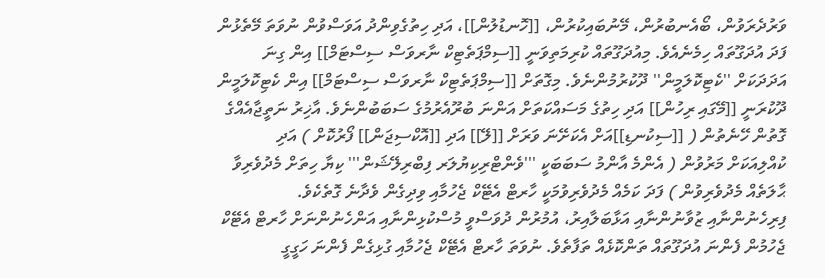ވަރުދެރަވުން، ބޯއެނބުރުން، މޭނުބައިކުރުން، [[ހޮނޑުލުން]]، އަދި ހިތުގެވިންދު އަވަސްވުން ނުވަތަ މޭތެޅުން ފަދަ އުދަގޫތައް ހިމެނެއެވެ. މިއުދަގޫތައް ކުރިމަތިވަނީ [[ސިމްޕަތެޓިކް ނާރވަސް ސިސްޓަމް]] އިން ގިނަ އަދަދަކަށް ''ކެޓިކޮލަމީން'' ދޫކުރުމުންނެވެ. މިގޮތަށް [[ސިމްޕަތެޓިކް ނާރވަސް ސިސްޓަމް]] އިން ކެޓިކޮލަމީން ދޫކުރަނީ [[މޭގައި ރިހުން]] އަދި ހިތުގެ މަސައްކަތަށް އަންނަ ބުރޫއެރުމުގެ ސަބަބުންނެވެ. އާޚިރު ނަތީޖާއެއްގެ ގޮތުން ހޭނެތުން ( [[ސިކުނޑި]]އަށް އެކަށޭނަ ވަރަށް [[ލޭ]] އަދި [[އޮކްސިޖަން]] ފޯރުކޮށް ) އަދި ކުއްލިއަކަށް މަރުވުން ( އެންމެ އާންމު ސަބަބަކީ '''ވެންޓްރިކިޔުލަރ ފިބްރިލޭޝަން''' ކިޔާ ހިތަށް މެދުވެރިވާ ޙާލަތެއް މެދުވެރިވުން ) ފަދަ ކަމެއް މެދުވެރިވުމަކީ ހާރޓް އެޓޭކް ޖެހުމާއި ވިދިގެން ވެދާނެ ގޮތެކެވެ.
ފިރިހެނުންނާއި ޒުވާނުންނާއި އަޅާބަލާއިރު، އުމުރުން ދުވަސްވީ މުސްކުޅިންނާއި އަންހެނުންނަށް ހާރޓް އެޓޭކް ޖެހުމުން ފެންނަ އުދަގޫތައް ތަންކޮޅެއް ތަފާތެވެ. ނުވަތަ ހާރޓް އެޓޭކް ޖެހުމާއި ގުޅިގެން ފެންނަ ހަގީގީ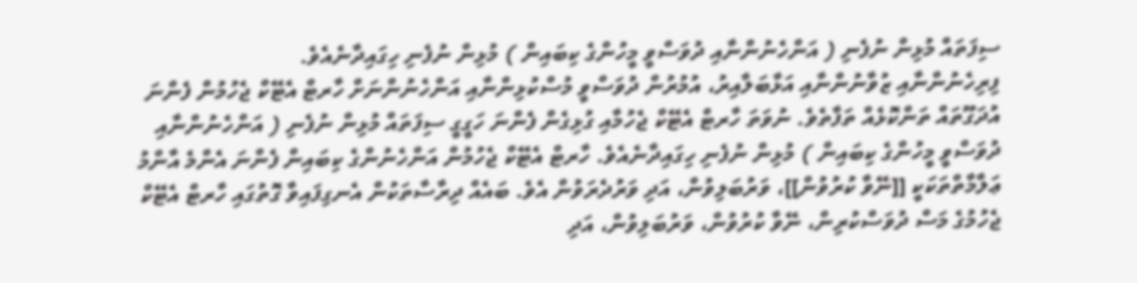ސިފަތައް މުޅިން ނުފެނި ( އަންހެނުންނާއި ދުވަސްވީ މީހުންގެ ކިބައިން ) މުޅިން ނުފެނި ހިގައިދާނެއެވެ.
ފިރިހެނުންނާއި ޒުވާނުންނާއި އަޅާބަލާއިރު، އުމުރުން ދުވަސްވީ މުސްކުޅިންނާއި އަންހެނުންނަށް ހާރޓް އެޓޭކް ޖެހުމުން ފެންނަ އުދަގޫތައް ތަންކޮޅެއް ތަފާތެވެ. ނުވަތަ ހާރޓް އެޓޭކް ޖެހުމާއި ގުޅިގެން ފެންނަ ހަގީގީ ސިފަތައް މުޅިން ނުފެނި ( އަންހެނުންނާއި ދުވަސްވީ މީހުންގެ ކިބައިން ) މުޅިން ނުފެނި ހިގައިދާނެއެވެ. ހާރޓް އެޓޭކް ޖެހުމުން އަންހެނުންގެ ކިބައިން ފެންނަ އެންމެ އާންމު ޢަލާމާތްތަކަކީ [[ނޭވާ ކުރުވުން]]، ވަރުބަލިވުން، އަދި ވަރުދެރަވުން އެވެ. ބައެއް ދިރާސާތަކުން އެނގިފައިވާ ގޮތުގައި ހާރޓް އެޓޭކް ޖެހުމުގެ މަސް ދުވަސްކުރިން، ނޭވާ ކުރުވުން، ވަރުބަލިވުން، އަދި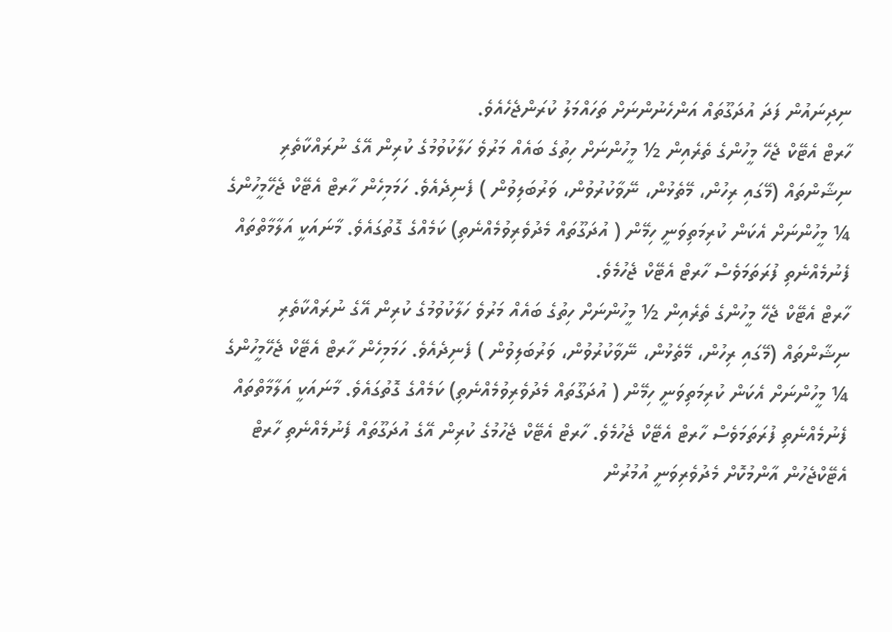ނިދިނައުން ފަދަ އުދަގޫތައް އަންހެނުންނަށް ތަހައްމަލު ކުރަންޖެހެއެވެ.
ހާރޓް އެޓޭކް ޖެހޭ މީހުންގެ ތެރެއިން ½ މީހުންނަށް ހިތުގެ ބައެއް މަރުވެ ހަލާކުވުމުގެ ކުރިން އޭގެ ނުރައްކާތެރި ނިޝާންތައް (މޭގައި ރިހުން، މޭތެޅުން، ނޭވާކުރުވުން، ވަރުބަލިވުން ) ފެނިދެއެވެ. ހަމަމިހެން ހާރޓް އެޓޭކް ޖެހޭމީހުންގެ ¼ މީހުންނަށް އެކަން ކުރިމަތިވަނީ ހިމޭން ( އުދަގޫތައް މެދުވެރިވުމެއްނެތި) ކަމެއްގެ ގޮތުގައެވެ. މާނައަކީ އަލާމާތްތައް ފެނުމެއްނެތި ފުރަތަމަވެސް ހާރޓް އެޓޭކް ޖެހުމެވެ.
ހާރޓް އެޓޭކް ޖެހޭ މީހުންގެ ތެރެއިން ½ މީހުންނަށް ހިތުގެ ބައެއް މަރުވެ ހަލާކުވުމުގެ ކުރިން އޭގެ ނުރައްކާތެރި ނިޝާންތައް (މޭގައި ރިހުން، މޭތެޅުން، ނޭވާކުރުވުން، ވަރުބަލިވުން ) ފެނިދެއެވެ. ހަމަމިހެން ހާރޓް އެޓޭކް ޖެހޭމީހުންގެ ¼ މީހުންނަށް އެކަން ކުރިމަތިވަނީ ހިމޭން ( އުދަގޫތައް މެދުވެރިވުމެއްނެތި) ކަމެއްގެ ގޮތުގައެވެ. މާނައަކީ އަލާމާތްތައް ފެނުމެއްނެތި ފުރަތަމަވެސް ހާރޓް އެޓޭކް ޖެހުމެވެ. ހާރޓް އެޓޭކް ޖެހުމުގެ ކުރިން އޭގެ އުދަގޫތައް ފެނުމެއްނެތި ހާރޓް އެޓޭކްޖެހުން އާންމުކޮށް މެދުވެރިވަނީ އުމުރުން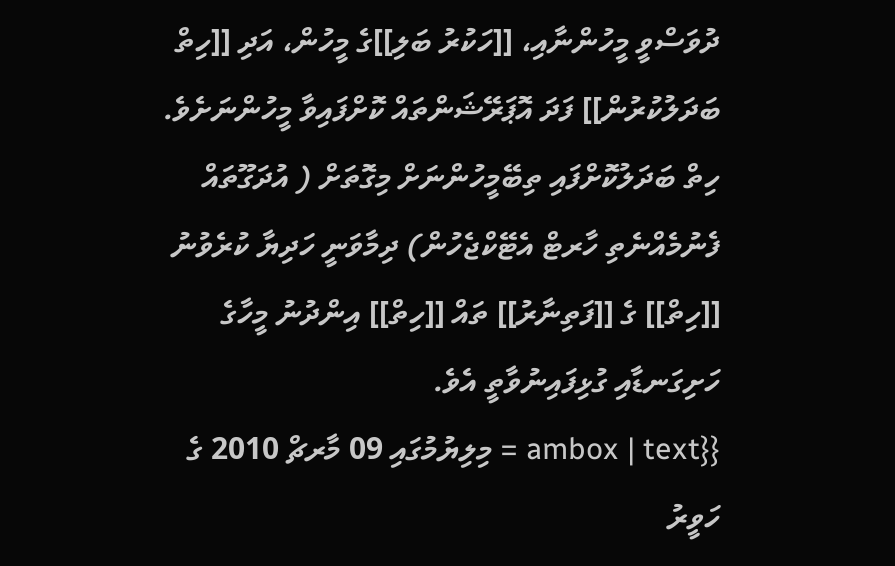ދުވަސްވީ މީހުންނާއި، [[ހަކުރު ބަލި]]ގެ މީހުން، އަދި [[ހިތް ބަދަލުކުރުން]] ފަދަ އޮޕަރޭޝަންތައް ކޮށްފައިވާ މީހުންނަށެވެ. ހިތް ބަދަލުކޮށްފައި ތިބޭމީހުންނަށް މިގޮތަށް ( އުދަގޫތައް ފެނުމެއްނެތި ހާރޓް އެޓޭކްޖެހުން) ދިމާވަނީ ހަދިޔާ ކުރެވުނު [[ހިތް]] ގެ [[ފަތިނާރު]] ތައް [[ހިތް]] އިންދުނު މީހާގެ ހަށިގަނޑާއި ގުޅިފައިނުވާތީ އެވެ.
{{ambox | text = މިލިޔުމުގައި 09 މާރޗް 2010 ގެ ހަވީރު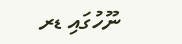ނޫހުގައި ޑރ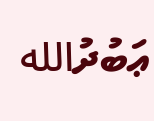ޢަބުދުالله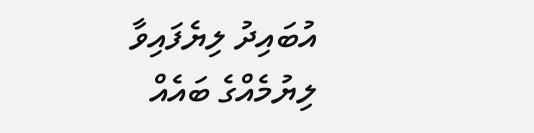އުބައިދު ލިޔެފައިވާ ލިޔުމެއްގެ ބައެއް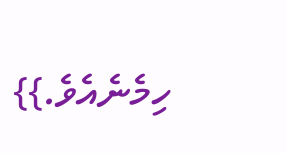ހިމެނެއެވެ.}}